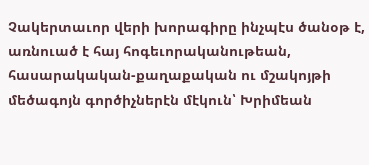Չակերտաւոր վերի խորագիրը ինչպէս ծանօթ է, առնուած է հայ հոգեւորականութեան, հասարակական-քաղաքական ու մշակոյթի մեծագոյն գործիչներէն մէկուն՝ Խրիմեան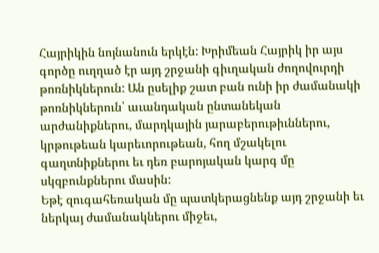Հայրիկին նոյնանուն երկէն: Խրիմեան Հայրիկ իր այս գործը ուղղած էր այդ շրջանի գիւղական ժողովուրդի թոռնիկներուն: Ան ըսելիք շատ բան ունի իր ժամանակի թոռնիկներուն՝ աւանդական ընտանեկան արժանիքներու, մարդկային յարաբերութիւններու, կրթութեան կարեւորութեան, հող մշակելու գաղտնիքներու եւ դեռ բարոյական կարգ մը սկզբունքներու մասին:
Եթէ զուգահեռական մը պատկերացնենք այդ շրջանի եւ ներկայ ժամանակներու միջեւ,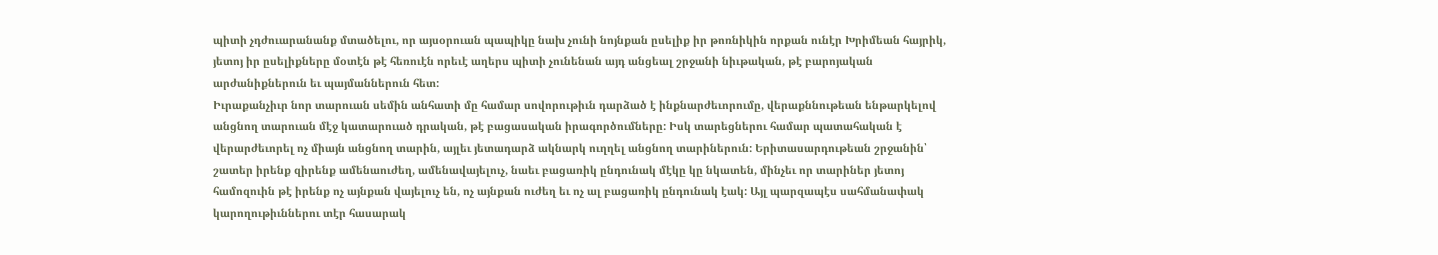պիտի չդժուարանանք մտածելու, որ այսօրուան պապիկը նախ չունի նոյնքան ըսելիք իր թոռնիկին որքան ունէր Խրիմեան հայրիկ, յետոյ իր ըսելիքները մօտէն թէ հեռուէն որեւէ աղերս պիտի չունենան այդ անցեալ շրջանի նիւթական, թէ բարոյական արժանիքներուն եւ պայմաններուն հետ:
Իւրաքանչիւր նոր տարուան սեմին անհատի մը համար սովորութիւն դարձած է ինքնարժեւորումը, վերաքննութեան ենթարկելով անցնող տարուան մէջ կատարուած դրական, թէ բացասական իրագործումները: Իսկ տարեցներու համար պատահական է վերարժեւորել ոչ միայն անցնող տարին, այլեւ յետադարձ ակնարկ ուղղել անցնող տարիներուն: Երիտասարդութեան շրջանին՝ շատեր իրենք զիրենք ամենաուժեղ, ամենավայելուչ, նաեւ բացառիկ ընդունակ մէկը կը նկատեն, մինչեւ որ տարիներ յետոյ համոզուին թէ իրենք ոչ այնքան վայելուչ են, ոչ այնքան ուժեղ եւ ոչ ալ բացառիկ ընդունակ էակ: Այլ պարզապէս սահմանափակ կարողութիւններու տէր հասարակ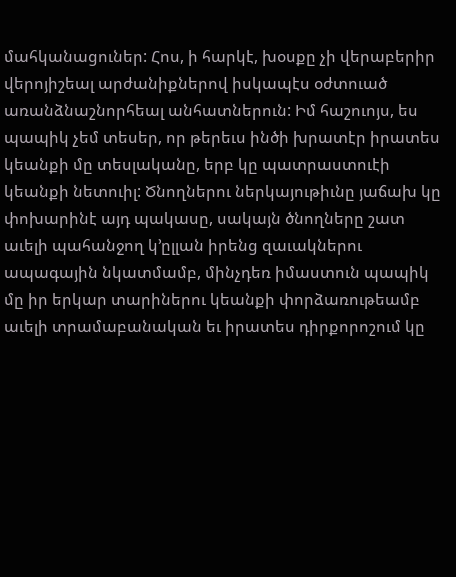մահկանացուներ: Հոս, ի հարկէ, խօսքը չի վերաբերիր վերոյիշեալ արժանիքներով իսկապէս օժտուած առանձնաշնորհեալ անհատներուն: Իմ հաշուոյս, ես պապիկ չեմ տեսեր, որ թերեւս ինծի խրատէր իրատես կեանքի մը տեսլականը, երբ կը պատրաստուէի կեանքի նետուիլ: Ծնողներու ներկայութիւնը յաճախ կը փոխարինէ այդ պակասը, սակայն ծնողները շատ աւելի պահանջող կ՚ըլլան իրենց զաւակներու ապագային նկատմամբ, մինչդեռ իմաստուն պապիկ մը իր երկար տարիներու կեանքի փորձառութեամբ աւելի տրամաբանական եւ իրատես դիրքորոշում կը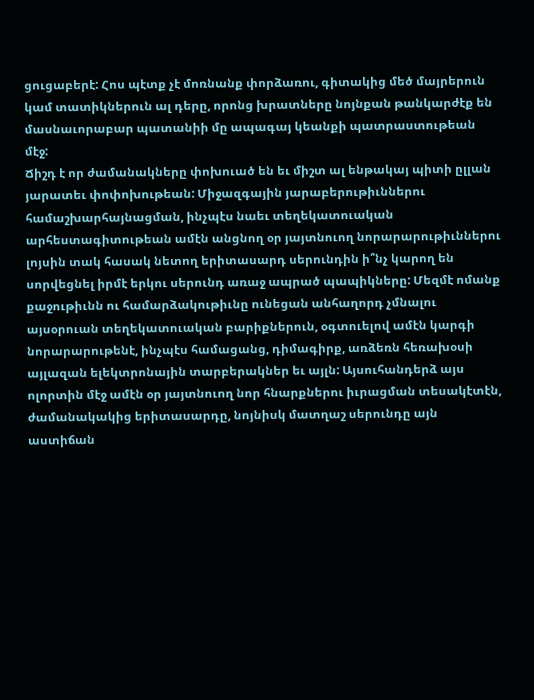ցուցաբերէ: Հոս պէտք չէ մոռնանք փորձառու, գիտակից մեծ մայրերուն կամ տատիկներուն ալ դերը, որոնց խրատները նոյնքան թանկարժէք են մասնաւորաբար պատանիի մը ապագայ կեանքի պատրաստութեան մէջ:
Ճիշդ է որ ժամանակները փոխուած են եւ միշտ ալ ենթակայ պիտի ըլլան յարատեւ փոփոխութեան: Միջազգային յարաբերութիւններու համաշխարհայնացման, ինչպէս նաեւ տեղեկատուական արհեստագիտութեան ամէն անցնող օր յայտնուող նորարարութիւններու լոյսին տակ հասակ նետող երիտասարդ սերունդին ի՞նչ կարող են սորվեցնել իրմէ երկու սերունդ առաջ ապրած պապիկները: Մեզմէ ոմանք քաջութիւնն ու համարձակութիւնը ունեցան անհաղորդ չմնալու այսօրուան տեղեկատուական բարիքներուն, օգտուելով ամէն կարգի նորարարութենէ, ինչպէս համացանց, դիմագիրք, առձեռն հեռախօսի այլազան ելեկտրոնային տարբերակներ եւ այլն: Այսուհանդերձ այս ոլորտին մէջ ամէն օր յայտնուող նոր հնարքներու իւրացման տեսակէտէն, ժամանակակից երիտասարդը, նոյնիսկ մատղաշ սերունդը այն աստիճան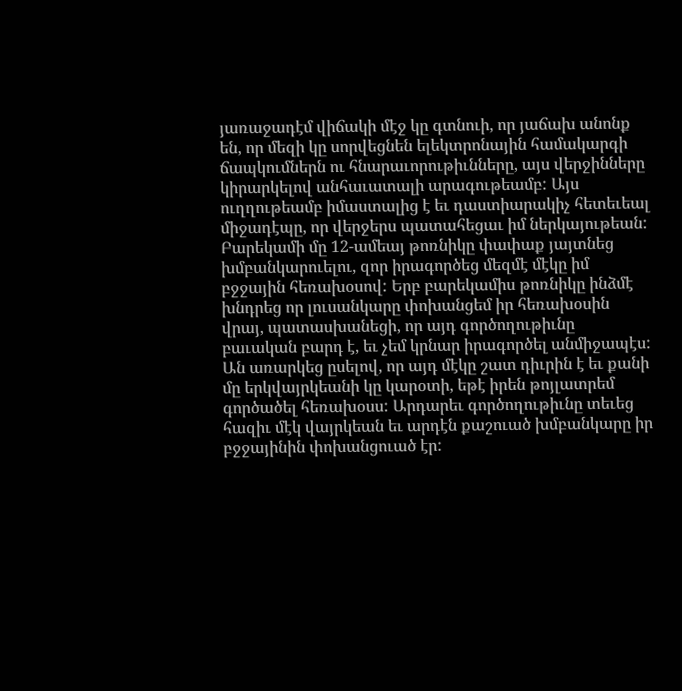յառաջադէմ վիճակի մէջ կը գտնուի, որ յաճախ անոնք են, որ մեզի կը սորվեցնեն ելեկտրոնային համակարգի ճապկումներն ու հնարաւորութիւնները, այս վերջինները կիրարկելով անհաւատալի արագութեամբ: Այս ուղղութեամբ իմաստալից է եւ դաստիարակիչ հետեւեալ միջադէպը, որ վերջերս պատահեցաւ իմ ներկայութեան: Բարեկամի մը 12-ամեայ թոռնիկը փափաք յայտնեց խմբանկարուելու, զոր իրագործեց մեզմէ մէկը իմ բջջային հեռախօսով: Երբ բարեկամիս թոռնիկը ինձմէ խնդրեց որ լուսանկարը փոխանցեմ իր հեռախօսին վրայ, պատասխանեցի, որ այդ գործողութիւնը բաւական բարդ է, եւ չեմ կրնար իրագործել անմիջապէս: Ան առարկեց ըսելով, որ այդ մէկը շատ դիւրին է եւ քանի մը երկվայրկեանի կը կարօտի, եթէ իրեն թոյլատրեմ գործածել հեռախօսս: Արդարեւ գործողութիւնը տեւեց հազիւ մէկ վայրկեան եւ արդէն քաշուած խմբանկարը իր բջջայինին փոխանցուած էր: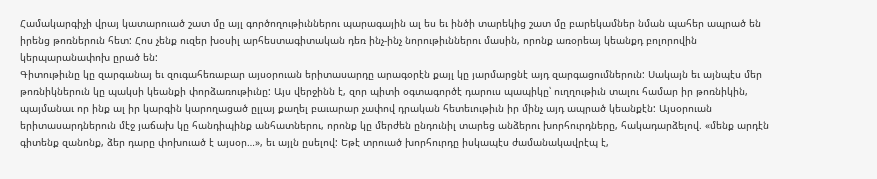Համակարգիչի վրայ կատարուած շատ մը այլ գործողութիւններու պարագային ալ ես եւ ինծի տարեկից շատ մը բարեկամներ նման պահեր ապրած են իրենց թոռներուն հետ: Հոս չենք ուզեր խօսիլ արհեստագիտական դեռ ինչ-ինչ նորութիւններու մասին, որոնք առօրեայ կեանքդ բոլորովին կերպարանափոխ ըրած են:
Գիտութիւնը կը զարգանայ եւ զուգահեռաբար այսօրուան երիտասարդը արագօրէն քայլ կը յարմարցնէ այդ զարգացումներուն: Սակայն եւ այնպէս մեր թոռնիկներուն կը պակսի կեանքի փորձառութիւնը: Այս վերջինն է, զոր պիտի օգտագործէ դարուս պապիկը՝ ուղղութիւն տալու համար իր թոռնիկին, պայմանաւ որ ինք ալ իր կարգին կարողացած ըլլայ քաղել բաւարար չափով դրական հետեւութիւն իր մինչ այդ ապրած կեանքէն: Այսօրուան երիտասարդներուն մէջ յաճախ կը հանդիպինք անհատներու, որոնք կը մերժեն ընդունիլ տարեց անձերու խորհուրդները, հակադարձելով. «մենք արդէն գիտենք զանոնք, ձեր դարը փոխուած է այսօր…», եւ այլն ըսելով: Եթէ տրուած խորհուրդը իսկապէս ժամանակավրէպ է,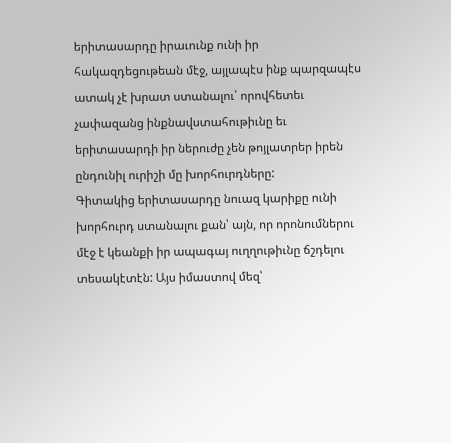երիտասարդը իրաւունք ունի իր հակազդեցութեան մէջ, այլապէս ինք պարզապէս ատակ չէ խրատ ստանալու՝ որովհետեւ չափազանց ինքնավստահութիւնը եւ երիտասարդի իր ներուժը չեն թոյլատրեր իրեն ընդունիլ ուրիշի մը խորհուրդները:
Գիտակից երիտասարդը նուազ կարիքը ունի խորհուրդ ստանալու քան՝ այն, որ որոնումներու մէջ է կեանքի իր ապագայ ուղղութիւնը ճշդելու տեսակէտէն: Այս իմաստով մեզ՝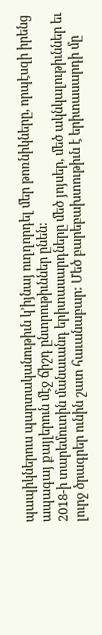պապիկներուս պարտականութիւն կ՚իյնայ ուղղորդել մեր թոռնիկները, որպէսզի իրենց ապագայ քայլերուն մէջ ճիշդ ընտրութիւններ ընեն:
2018-ի տարեմուտին մանաւանդ երիտասարդները մեծ յոյսեր, մեծ ակնկալութիւններ եւ լուրջ ծրագրեր ունին շատ հաւանաբար: Մեծ բարեբախտութիւն է երիտասարդի մը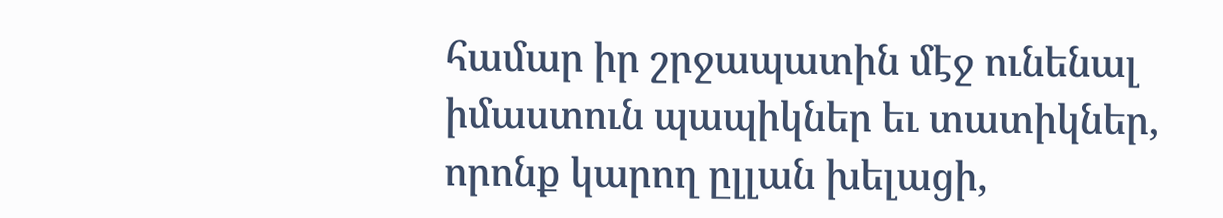համար իր շրջապատին մէջ ունենալ իմաստուն պապիկներ եւ տատիկներ, որոնք կարող ըլլան խելացի,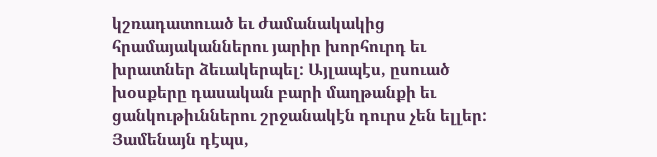կշռադատուած եւ ժամանակակից հրամայականներու յարիր խորհուրդ եւ խրատներ ձեւակերպել: Այլապէս, ըսուած խօսքերը դասական բարի մաղթանքի եւ ցանկութիւններու շրջանակէն դուրս չեն ելլեր:
Յամենայն դէպս,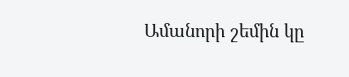Ամանորի շեմին կը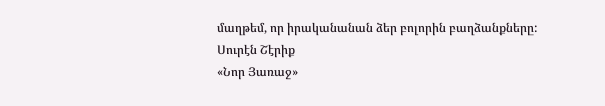մաղթեմ, որ իրականանան ձեր բոլորին բաղձանքները:
Սուրէն Շէրիք
«Նոր Յառաջ»